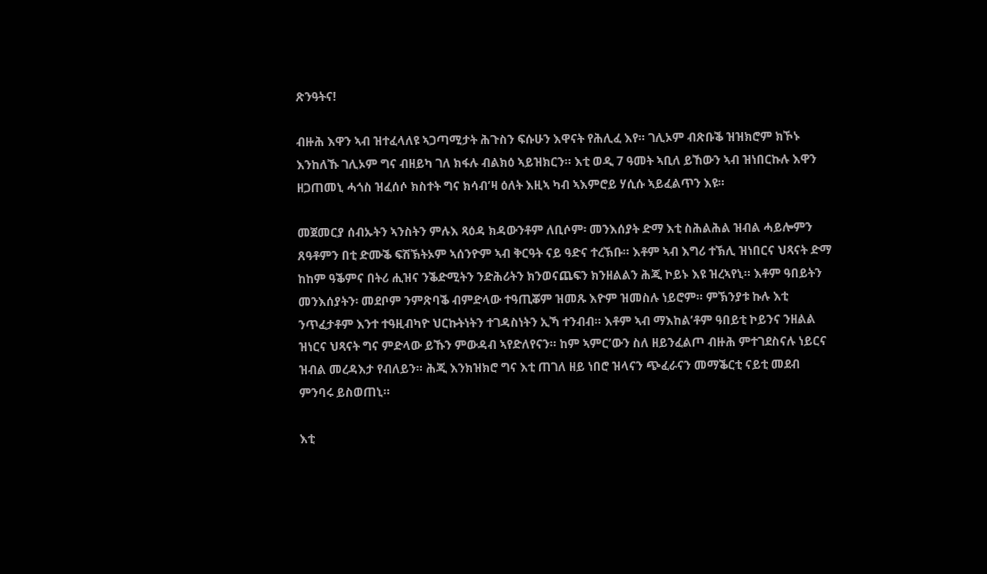ጽንዓትና!

ብዙሕ እዋን ኣብ ዝተፈላለዩ ኣጋጣሚታት ሕጉስን ፍሱሁን እዋናት የሕሊፈ እየ። ገሊኦም ብጽቡቕ ዝዝክሮም ክኾኑ እንከለኹ ገሊኦም ግና ብዘይካ ገለ ክፋሉ ብልክዕ ኣይዝክርን። እቲ ወዲ 7 ዓመት ኣቢለ ይኸውን ኣብ ዝነበርኩሉ እዋን ዘጋጠመኒ ሓጎስ ዝፈሰሶ ክስተት ግና ክሳብ’ዛ ዕለት እዚኣ ካብ ኣእምሮይ ሃሲሱ ኣይፈልጥን እዩ።

መጀመርያ ሰብኡትን ኣንስትን ምሉእ ጻዕዳ ክዳውንቶም ለቢሶም፡ መንእሰያት ድማ እቲ ስሕልሕል ዝብል ሓይሎምን ጸዓቶምን በቲ ድሙቕ ፍሽኽትኦም ኣሰንዮም ኣብ ቅርዓት ናይ ዓድና ተረኽቡ። እቶም ኣብ እግሪ ተኽሊ ዝነበርና ህጻናት ድማ ከከም ዓቕምና በትሪ ሒዝና ንቕድሚትን ንድሕሪትን ክንወናጨፍን ክንዘልልን ሕጂ ኮይኑ እዩ ዝረኣየኒ። እቶም ዓበይትን መንእሰያትን፡ መደቦም ንምጽባቕ ብምድላው ተዓጢቖም ዝመጹ እዮም ዝመስሉ ነይሮም። ምኽንያቱ ኩሉ እቲ ንጥፈታቶም እንተ ተዓዚብካዮ ህርኩትነትን ተገዳስነትን ኢኻ ተንብብ። እቶም ኣብ ማእከል’ቶም ዓበይቲ ኮይንና ንዘልል ዝነርና ህጻናት ግና ምድላው ይኹን ምውዳብ ኣየድለየናን። ከም ኣምር’ውን ስለ ዘይንፈልጦ ብዙሕ ምተገደስናሉ ነይርና ዝብል መረዳእታ የብለይን። ሕጂ እንክዝክሮ ግና እቲ ጠገለ ዘይ ነበሮ ዝላናን ጭፈራናን መማቕርቲ ናይቲ መደብ ምንባሩ ይስወጠኒ።

እቲ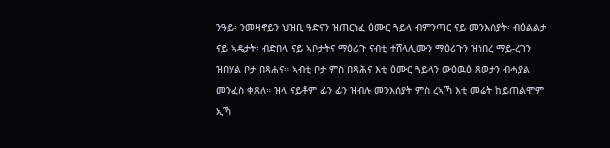ንዓይ፡ ንመዛኖይን ህዝቢ ዓድናን ዝጠርነፈ ዕሙር ጓይላ ብምንጣር ናይ መንእሰያት፡ ብዕልልታ ናይ ኣዴታት፡ ብድበላ ናይ ኣቦታትና ማዕሪጉ ናብቲ ተሸላሊሙን ማዕሪጉን ዝነበረ ማይ-ረገን ዝበሃል ቦታ በጻሐና። ኣብቲ ቦታ ምስ በጻሕና እቲ ዕሙር ጓይላን ውዕዉዕ ጸወታን ብሓያል መንፈስ ቀጸለ። ዝላ ናይቶም ፊን ፊን ዝብሉ መንእሰያት ምስ ረኣኻ እቲ መሬት ከይጠልሞም ኢኻ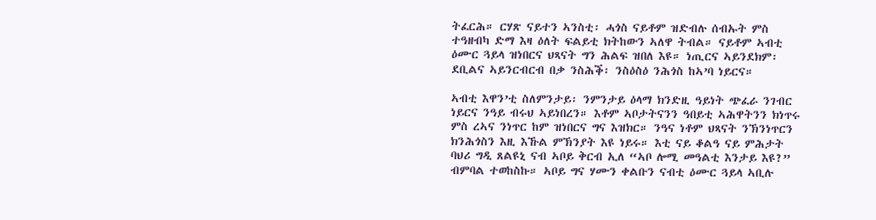ትፈርሕ። ርሃጽ ናይተን ኣንስቲ፡ ሓጎስ ናይቶም ዝድብሉ ሰብኡት ምስ ተዓዘብካ ድማ እዛ ዕለት ፍልይቲ ክትከውን ኣለዋ ትብል። ናይቶም ኣብቲ ዕሙር ጓይላ ዝነበርና ህጻናት ግን ሕልፍ ዝበለ እዩ። ነጢርና ኣይንደክም፡ ደቢልና ኣይንርብርብ በቃ ንስሕቕ፡ ንስዕስዕ ንሕጎስ ከኣ’ባ ነይርና።

ኣብቲ እዋን’ቲ ስለምንታይ፡ ንምንታይ ዕላማ ክንድዚ ዓይነት ጭፈራ ንገብር ነይርና ንዓይ ብሩህ ኣይነበረን። እቶም ኣቦታትናንን ዓበይቲ ኣሕዋትንን ክነጥሩ ምስ ረኣና ንነጥር ከም ዝነበርና ግና እዝክር። ንዓና ነቶም ህጻናት ንኽንነጥርን ክንሕጎስን እዚ እኹል ምኽንያት እዩ ነይሩ። እቲ ናይ ቆልዓ ናይ ምሕታት ባህሪ ግዲ ጸልዩኒ ናብ ኣቦይ ቅርብ ኢለ “ኣቦ ሎሚ መዓልቲ እንታይ እዩ?” ብምባል ተወከስኩ። ኣቦይ ግና ሃሙን ቀልቡን ናብቲ ዕሙር ጓይላ ኣቢሉ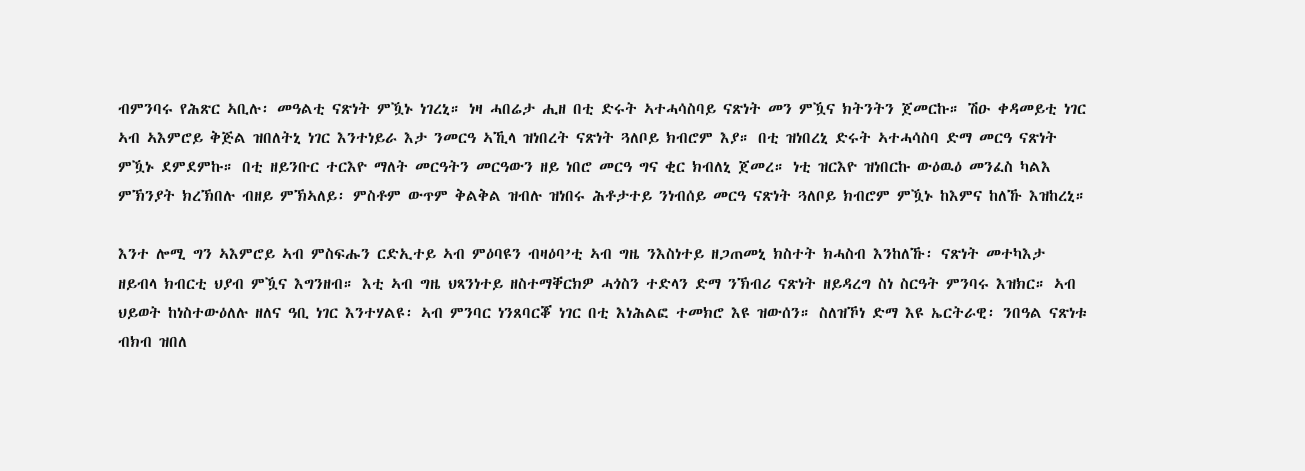ብምንባሩ የሕጽር ኣቢሉ፡ መዓልቲ ናጽነት ምዃኑ ነገረኒ። ነዛ ሓበሬታ ሒዘ በቲ ድሩት ኣተሓሳስባይ ናጽነት መን ምዃና ክትንትን ጀመርኩ። ሽዑ ቀዳመይቲ ነገር ኣብ ኣእምሮይ ቅጅል ዝበለትኒ ነገር እንተነይራ እታ ንመርዓ ኣኺላ ዝነበረት ናጽነት ጓለቦይ ክብሮም እያ። በቲ ዝነበረኒ ድሩት ኣተሓሳስባ ድማ መርዓ ናጽነት ምዃኑ ደምደምኩ። በቲ ዘይንቡር ተርእዮ ማለት መርዓትን መርዓውን ዘይ ነበሮ መርዓ ግና ቂር ክብለኒ ጀመረ። ነቲ ዝርእዮ ዝነበርኩ ውዕዉዕ መንፈስ ካልእ ምኽንያት ክረኽበሉ ብዘይ ምኽኣለይ፡ ምስቶም ውጥም ቅልቅል ዝብሉ ዝነበሩ ሕቶታተይ ንነብሰይ መርዓ ናጽነት ጓለቦይ ክብሮም ምዃኑ ከእምና ከለኹ እዝከረኒ።

እንተ ሎሚ ግን ኣእምሮይ ኣብ ምስፍሑን ርድኢተይ ኣብ ምዕባዩን ብዛዕባ’ቲ ኣብ ግዜ ንእስነተይ ዘጋጠመኒ ክስተት ክሓስብ እንከለኹ፡ ናጽነት መተካእታ ዘይብላ ክብርቲ ህያብ ምዃና እግንዘብ። እቲ ኣብ ግዜ ህጻንነተይ ዘስተማቐርክዎ ሓጎስን ተድላን ድማ ንኽብሪ ናጽነት ዘይዳረግ ስነ ስርዓት ምንባሩ እዝክር። ኣብ ህይወት ከነስተውዕለሉ ዘለና ዓቢ ነገር እንተሃልዩ፡ ኣብ ምንባር ነንጸባርቖ ነገር በቲ እነሕልፎ ተመክሮ እዩ ዝውሰን። ስለዝኾነ ድማ እዩ ኤርትራዊ፡ ንበዓል ናጽነቱ ብክብ ዝበለ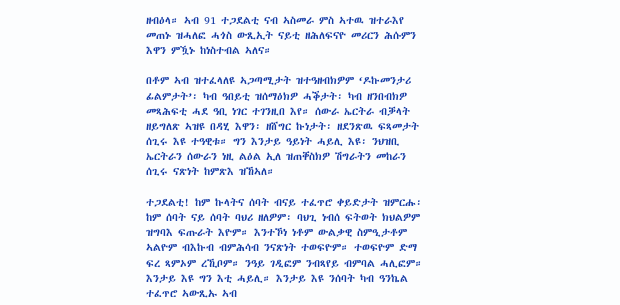ዘብዕላ። ኣብ 91 ተጋደልቲ ናብ ኣስመራ ምስ ኣተዉ ዝተራእየ መጠኑ ዝሓለፎ ሓጎስ ውጺኢት ናይቲ ዘሕለፍናዮ መሪርን ሕሱምን እዋን ምዃኑ ከነስተብል ኣለና።

በቶም ኣብ ዝተፈላለዩ ኣጋጣሚታት ዝተዓዘብክዎም ‘ዶኩመንታሪ ፊልምታት’፡ ካብ ዓበይቲ ዝሰማዕክዎ ሓቕታት፡ ካብ ዘንበብክዎ መጻሕፍቲ ሓደ ዓቢ ነገር ተገንዚበ እየ። ሰውራ ኤርትራ ብቓላት ዘይግለጽ ኣዝዩ በዳሂ እዋን፡ ዘሸግር ኩነታት፡ ዘደንጽዉ ፍጻመታት ሰጊሩ እዩ ተዓዊቱ። ግን እንታይ ዓይነት ሓይሊ እዩ፡ ንህዝቢ ኤርትራን ሰውራን ነዚ ልዕል ኢለ ዝጠቐስክዎ ሽግራትን መከራን ሰጊሩ ናጽነት ከምጽእ ዝኸኣለ።

ተጋደልቲ! ከም ኩላትና ሰባት ብናይ ተፈጥሮ ቀይድታት ዝምርሑ፡ ከም ሰባት ናይ ሰባት ባህሪ ዘለዎም፡ ባህጊ ነብሰ ፍትወት ክህልዎም ዝግባእ ፍጡራት እዮም። እንተኾነ ነቶም ውልቃዊ ስምዒታቶም ኣልዮም ብእኩብ ብምሕሳብ ንናጽነት ተወፍዮም። ተወፍዮም ድማ ፍረ ጻምኦም ረኺቦም። ንዓይ ገዲፎም ንብጻየይ ብምባል ሓሊፎም። እንታይ እዩ ግን እቲ ሓይሊ። እንታይ እዩ ንሰባት ካብ ዓንኬል ተፈጥሮ ኣውጺኡ ኣብ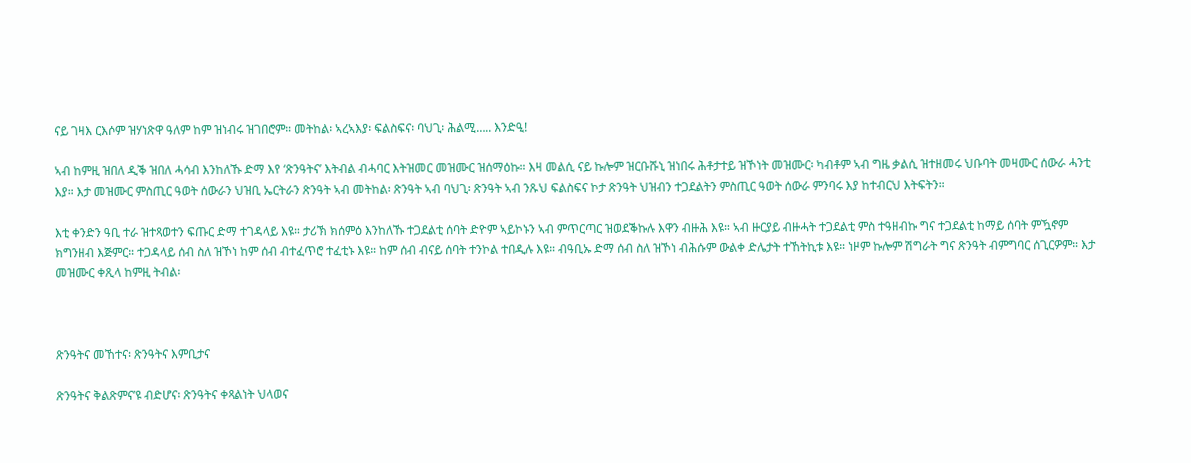ናይ ገዛእ ርእሶም ዝሃነጽዋ ዓለም ከም ዝነብሩ ዝገበሮም። መትከል፡ ኣረኣእያ፡ ፍልስፍና፡ ባህጊ፡ ሕልሚ….. እንድዒ!

ኣብ ከምዚ ዝበለ ዲቕ ዝበለ ሓሳብ እንከለኹ ድማ እየ ‘ጽንዓትና’ እትብል ብሓባር እትዝመር መዝሙር ዝሰማዕኩ። እዛ መልሲ ናይ ኩሎም ዝርቡሹኒ ዝነበሩ ሕቶታተይ ዝኾነት መዝሙር፡ ካብቶም ኣብ ግዜ ቃልሲ ዝተዘመሩ ህቡባት መዛሙር ሰውራ ሓንቲ እያ። እታ መዝሙር ምስጢር ዓወት ሰውራን ህዝቢ ኤርትራን ጽንዓት ኣብ መትከል፡ ጽንዓት ኣብ ባህጊ፡ ጽንዓት ኣብ ንጹህ ፍልስፍና ኮታ ጽንዓት ህዝብን ተጋደልትን ምስጢር ዓወት ሰውራ ምንባሩ እያ ከተብርህ እትፍትን።

እቲ ቀንድን ዓቢ ተራ ዝተጻወተን ፍጡር ድማ ተገዳላይ እዩ። ታሪኽ ክሰምዕ እንከለኹ ተጋደልቲ ሰባት ድዮም ኣይኮኑን ኣብ ምጥርጣር ዝወደቕኩሉ እዋን ብዙሕ እዩ። ኣብ ዙርያይ ብዙሓት ተጋደልቲ ምስ ተዓዘብኩ ግና ተጋደልቲ ከማይ ሰባት ምዃኖም ክግንዘብ እጅምር። ተጋዳላይ ሰብ ስለ ዝኾነ ከም ሰብ ብተፈጥሮ ተፈቲኑ እዩ። ከም ሰብ ብናይ ሰባት ተንኮል ተበዲሉ እዩ። ብዓቢኡ ድማ ሰብ ስለ ዝኾነ ብሕሱም ውልቀ ድሌታት ተኸትኪቱ እዩ። ነዞም ኩሎም ሽግራት ግና ጽንዓት ብምግባር ሰጊርዎም። እታ መዝሙር ቀጺላ ከምዚ ትብል፡



ጽንዓትና መኸተና፡ ጽንዓትና እምቢታና

ጽንዓትና ቅልጽምና’ዩ ብድሆና፡ ጽንዓትና ቀጻልነት ህላወና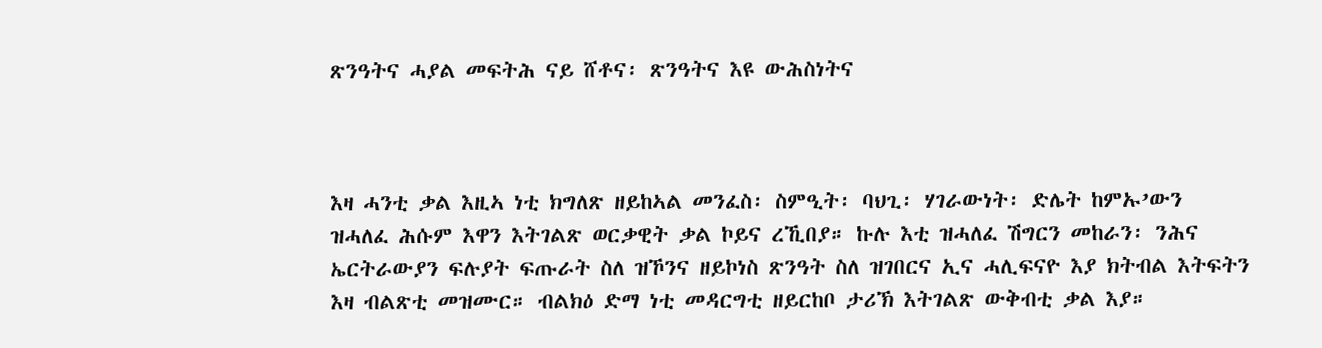ጽንዓትና ሓያል መፍትሕ ናይ ሸቶና፡ ጽንዓትና እዩ ውሕስነትና



እዛ ሓንቲ ቃል እዚኣ ነቲ ክግለጽ ዘይከኣል መንፈስ፡ ስምዒት፡ ባህጊ፡ ሃገራውነት፡ ድሌት ከምኡ’ውን ዝሓለፈ ሕሱም እዋን እትገልጽ ወርቃዊት ቃል ኮይና ረኺበያ። ኩሉ እቲ ዝሓለፈ ሽግርን መከራን፡ ንሕና ኤርትራውያን ፍሉያት ፍጡራት ስለ ዝኾንና ዘይኮነስ ጽንዓት ስለ ዝገበርና ኢና ሓሊፍናዮ እያ ክትብል እትፍትን እዛ ብልጽቲ መዝሙር። ብልክዕ ድማ ነቲ መዳርግቲ ዘይርከቦ ታሪኽ እትገልጽ ውቅብቲ ቃል እያ።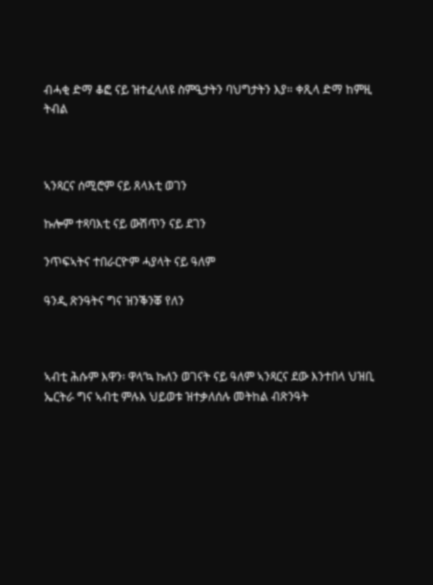ብሓቂ ድማ ቆፎ ናይ ዝተፈላለዩ ስምዒታትን ባህግታትን እያ። ቀጺላ ድማ ከምዚ ትብል



ኣንጻርና ሰሚሮም ናይ ጸላእቲ ወገን

ኩሎም ተጻባእቲ ናይ ውሽጥን ናይ ደገን

ንጥፍኣትና ተበራርዮም ሓያላት ናይ ዓለም

ዓንዲ ጽንዓትና ግና ዝንቕንቖ የለን



ኣብቲ ሕሱም እዋን፡ ዋላ’ኳ ኩለን ወገናት ናይ ዓለም ኣንጻርና ደው እንተበላ ህዝቢ ኤርትራ ግና ኣብቲ ምሉእ ህይወቱ ዝተቃለሰሉ መትከል ብጽንዓት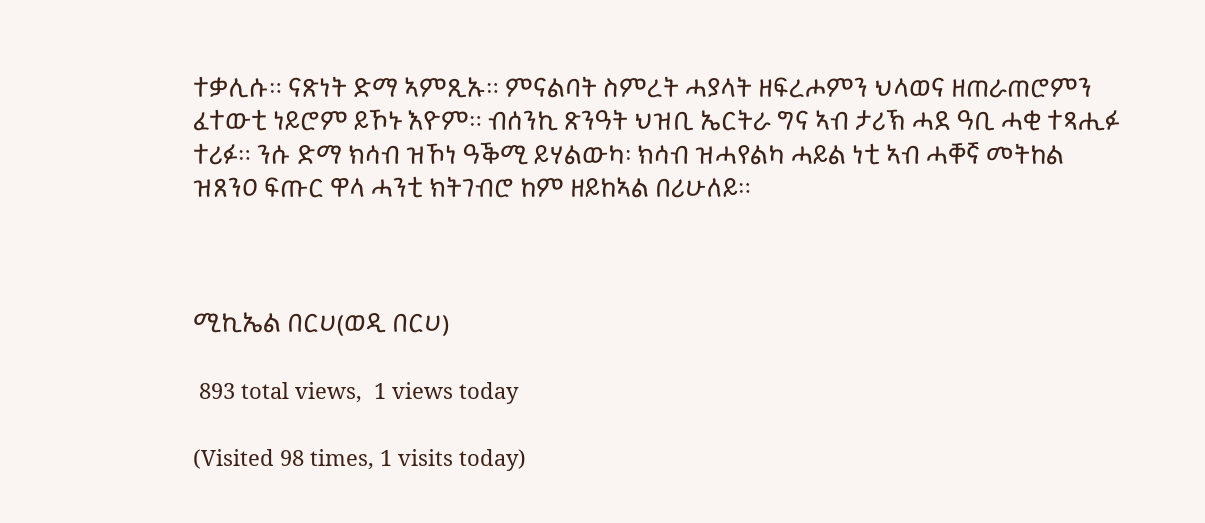ተቃሊሱ። ናጽነት ድማ ኣምጺኡ። ምናልባት ስምረት ሓያላት ዘፍረሖምን ህላወና ዘጠራጠሮምን ፈተውቲ ነይሮም ይኾኑ እዮም። ብሰንኪ ጽንዓት ህዝቢ ኤርትራ ግና ኣብ ታሪኽ ሓደ ዓቢ ሓቂ ተጻሒፉ ተሪፉ። ንሱ ድማ ክሳብ ዝኾነ ዓቕሚ ይሃልውካ፡ ክሳብ ዝሓየልካ ሓይል ነቲ ኣብ ሓቐኛ መትከል ዝጸንዐ ፍጡር ዋላ ሓንቲ ክትገብሮ ከም ዘይከኣል በሪሁለይ።



ሚኪኤል በርሀ(ወዲ በርሀ)

 893 total views,  1 views today

(Visited 98 times, 1 visits today)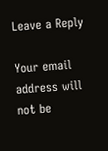Leave a Reply

Your email address will not be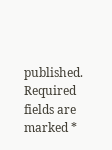published. Required fields are marked *